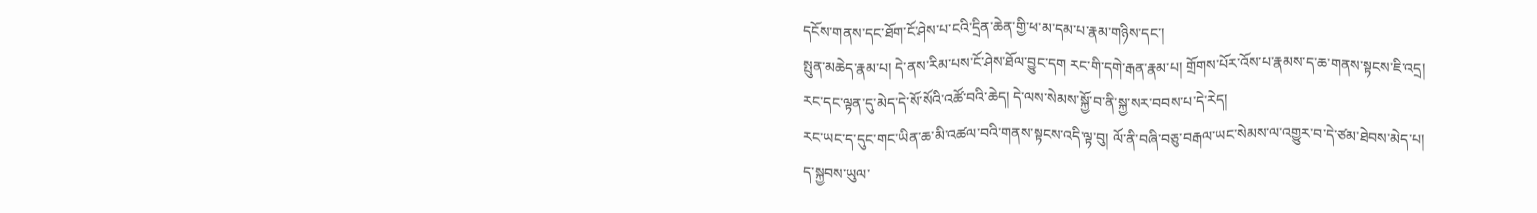དངོས་གནས་དང་ཐོག་ངོ་ཤེས་པ་ངའི་དྲིན་ཆེན་གྱི་ཕ་མ་དམ་པ་རྣམ་གཉིས་དང་།
སྤུན་མཆེད་རྣམ་པ། དེ་ནས་རིམ་པས་ངོ་ཤེས་ཐོལ་བྱུང་དག རང་གི་དགེ་རྒན་རྣམ་པ། གྲོགས་པོར་འོས་པ་རྣམས་ད་ཆ་གནས་སྟངས་ཇི་འདྲ།
རང་དང་ལྟན་དུ་མེད་དེ་སོ་སོའི་འཚོ་བའི་ཆེད། དེ་ལས་སེམས་སྐྱོ་བ་ནི་སྐྱ་སར་བབས་པ་དེ་རེད།
རང་ཡང་ད་དུང་གང་ཡིན་ཆ་མི་འཚལ་བའི་གནས་སྟངས་འདི་ལྟ་བུ། ལོ་ནི་བཞི་བཅུ་བརྒལ་ཡང་སེམས་ལ་འགྱུར་བ་དེ་ཙམ་ཐེབས་མེད་པ།
ད་སྐྱབས་ཡུལ་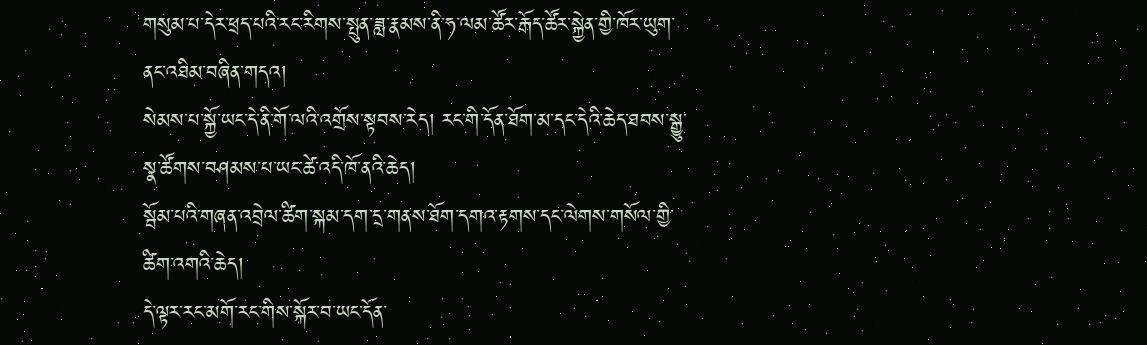གསུམ་པ་དེར་ཕྲད་པའི་རང་རིགས་སྤུན་ཟླ་རྣམས་ནི་ཧ་ལམ་ཚོར་རྒོད་ཚོར་སྐྱེན་གྱི་ཁོར་ཡུག་ནང་འཐིམ་བཞིན་གདའ།
སེམས་པ་སྐྱོ་ཡང་དེ་ནི་གོ་ལའི་འགྲོས་སྟབས་རེད། རང་གི་དོན་ཐོག་མ་དང་དེའི་ཆེད་ཐབས་སྒྱུ་སྣ་ཚོགས་བཤམས་པ་ཡང་ཚེ་འདི་ཁོ་ནའི་ཆེད།
སྦོམ་པའི་གཞན་འབྲེལ་ཚིག་སྐམ་དག་དྲ་གནས་ཐོག་དགའ་རྟགས་དང་ལེགས་གསོལ་གྱི་ཚིག་འགའི་ཆེད།
དེ་ལྟར་རང་མགོ་རང་གིས་སྐོར་བ་ཡང་དོན་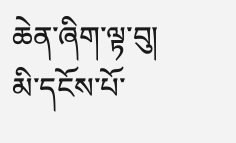ཆེན་ཞིག་ལྟ་བུ། མི་དངོས་པོ་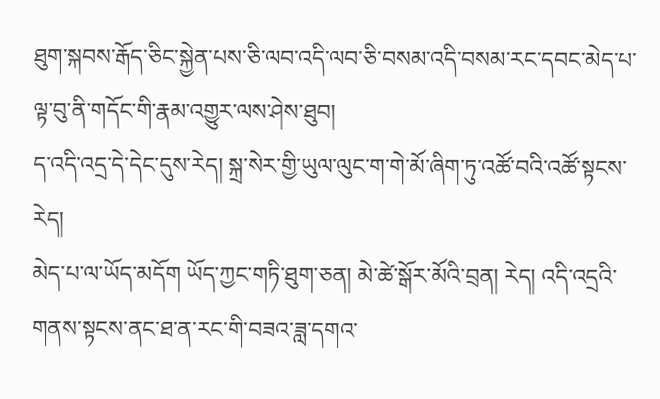ཐུག་སྐབས་རྒོད་ཅིང་སྐྱེན་པས་ཅི་ལབ་འདི་ལབ་ཅི་བསམ་འདི་བསམ་རང་དབང་མེད་པ་ལྟ་བུ་ནི་གདོང་གི་རྣམ་འགྱུར་ལས་ཤེས་ཐུབ།
ད་འདི་འདྲ་དེ་དེང་དུས་རེད། སྐྲ་སེར་གྱི་ཡུལ་ལུང་ག་གེ་མོ་ཞིག་ཏུ་འཚོ་བའི་འཚོ་སྟངས་རེད།
མེད་པ་ལ་ཡོད་མདོག ཡོད་ཀྱང་གཏི་ཐུག་ཅན། མེ་ཚེ་སྒོར་མོའི་བྲན། རེད། འདི་འདྲའི་གནས་སྟངས་ནང་ཐ་ན་རང་གི་བཟའ་ཟླ་དགའ་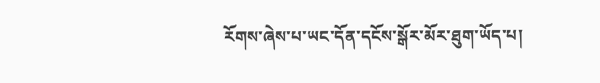རོགས་ཞེས་པ་ཡང་དོན་དངོས་སྒོར་མོར་ཐུག་ཡོད་པ།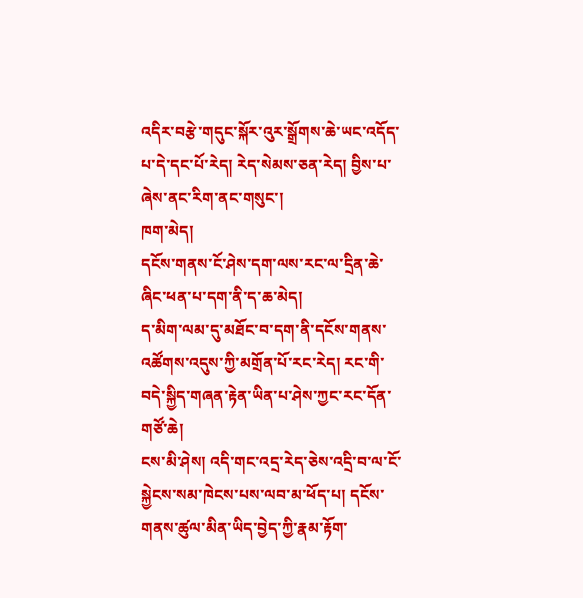འདིར་བརྩེ་གདུང་སྐོར་འུར་སྒྲོགས་ཆེ་ཡང་འདོད་པ་དེ་དང་པོ་རེད། རེད་སེམས་ཅན་རེད། བྱིས་པ་ཞེས་ནང་རིག་ནང་གསུང་།
ཁག་མེད།
དངོས་གནས་ངོ་ཤེས་དག་ལས་རང་ལ་དྲིན་ཆེ་ཞིང་ཕན་པ་དག་ནི་ད་ཆ་མེད།
ད་མིག་ལམ་དུ་མཐོང་བ་དག་ནི་དངོས་གནས་འཚོགས་འདུས་ཀྱི་མགྲོན་པོ་རང་རེད། རང་གི་བདེ་སྐྱིད་གཞན་རྟེན་ཡིན་པ་ཤེས་ཀྱང་རང་དོན་གཙོ་ཆེ།
ངས་མི་ཤེས། འདི་གང་འདྲ་རེད་ཅེས་འདྲི་བ་ལ་ངོ་སྐྱེངས་སམ་ཁེངས་པས་ལབ་མ་ཕོད་པ། དངོས་གནས་ཚུལ་མིན་ཡིད་བྱེད་ཀྱི་རྣམ་རྟོག་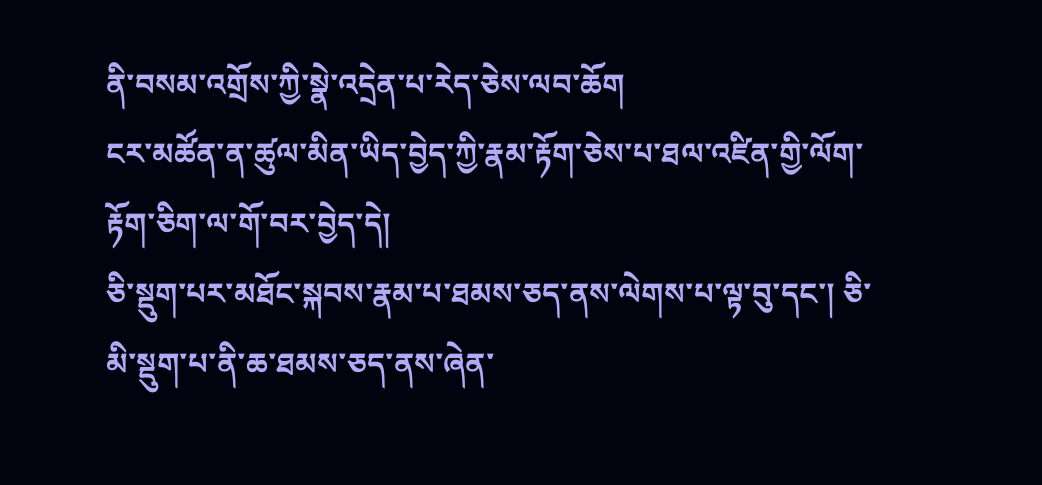ནི་བསམ་འགྲོས་ཀྱི་སྣེ་འདྲེན་པ་རེད་ཅེས་ལབ་ཆོག
ངར་མཚོན་ན་ཚུལ་མིན་ཡིད་བྱེད་ཀྱི་རྣམ་རྟོག་ཅེས་པ་ཐལ་འཛིན་གྱི་ལོག་རྟོག་ཅིག་ལ་གོ་བར་བྱེད་དེ།
ཅི་སྡུག་པར་མཐོང་སྐབས་རྣམ་པ་ཐམས་ཅད་ནས་ལེགས་པ་ལྟ་བུ་དང་། ཅི་མི་སྡུག་པ་ནི་ཆ་ཐམས་ཅད་ནས་ཞེན་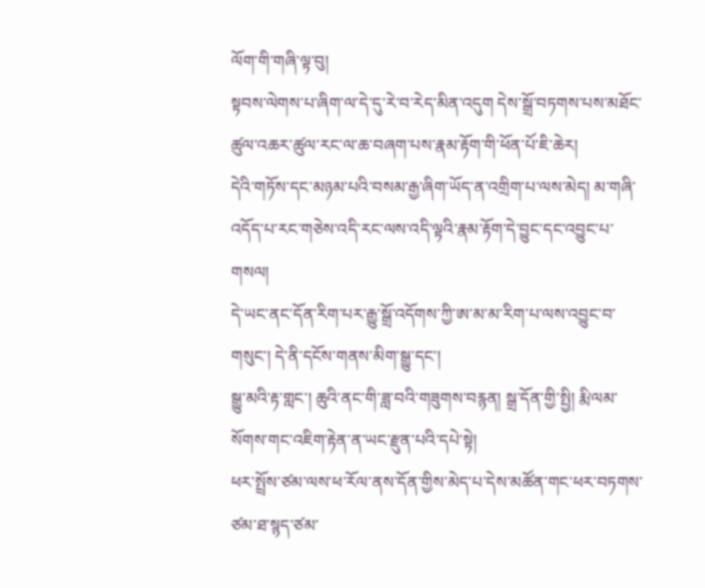ལོག་གི་གཞི་ལྟ་བུ།
སྟབས་ལེགས་པ་ཞིག་ལ་དེ་དུ་རེ་བ་རེད་མིན་འདུག དེས་སྒྲོ་བཏགས་པས་མཐོང་ཚུལ་འཆར་ཚུལ་རང་ལ་ཆ་བཞག་པས་རྣམ་རྟོག་གི་ཕོན་པོ་ཇི་ཆེར།
དེའི་གཏོས་དང་མཉམ་པའི་བསམ་རྒྱ་ཞིག་ཡོད་ན་འགྲིག་པ་ལས་མེད། མ་གཞི་འདོད་པ་རང་གཅེས་འདི་རང་ལས་འདི་ལྟའི་རྣམ་རྟོག་དེ་བྱུང་དང་འབྱུང་པ་གསལ།
དེ་ཡང་ནང་དོན་རིག་པར་རྒྱུ་སྒྲོ་འདོགས་ཀྱི་ཨ་མ་མ་རིག་པ་ལས་འབྱུང་བ་གསུང་། དེ་ནི་དངོས་གནས་མིག་སྒྱུ་དང་།
སྒྱུ་མའི་རྟ་གླང་། ཆུའི་ནང་གི་ཟླ་བའི་གཟུགས་བརྙན། སྒྲ་དོན་གྱི་སྤྱི། རྨི་ལམ་སོགས་གང་འཇིག་རྟེན་ན་ཡང་རྫུན་པའི་དཔེ་སྟེ།
ཕར་སྤྲོས་ཙམ་ལས་ཕ་རོལ་ནས་དོན་གྱིས་མེད་པ་དེས་མཚོན་གང་ཕར་བཏགས་ཙམ་ཐ་སྙད་ཙམ་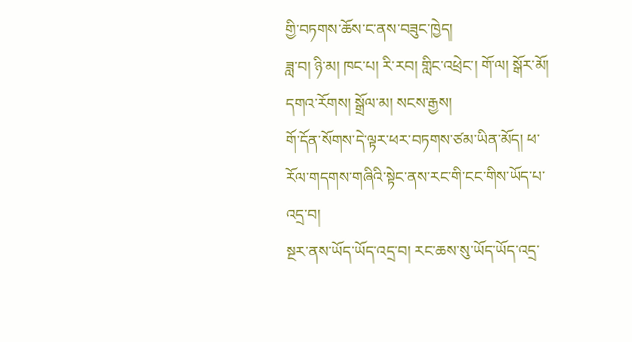གྱི་བཏགས་ཆོས་ང་ནས་བཟུང་ཁྱེད།
ཟླ་བ། ཉི་མ། ཁང་པ། རི་རབ། གླིང་འཕྲེང་། གོ་ལ། སྒོར་མོ། དགའ་རོགས། སྒྲོལ་མ། སངས་རྒྱས།
གོ་དོན་སོགས་དེ་ལྟར་ཕར་བཏགས་ཙམ་ཡིན་མོད། ཕ་རོལ་གདགས་གཞིའི་སྟེང་ནས་རང་གི་ངང་གིས་ཡོད་པ་འདྲ་བ།
སྔར་ནས་ཡོད་ཡོད་འདྲ་བ། རང་ཆས་སུ་ཡོད་ཡོད་འདྲ་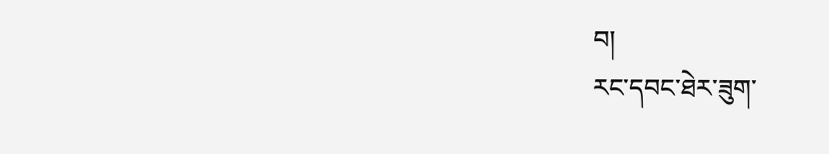བ།
རང་དབང་ཐེར་ཟུག་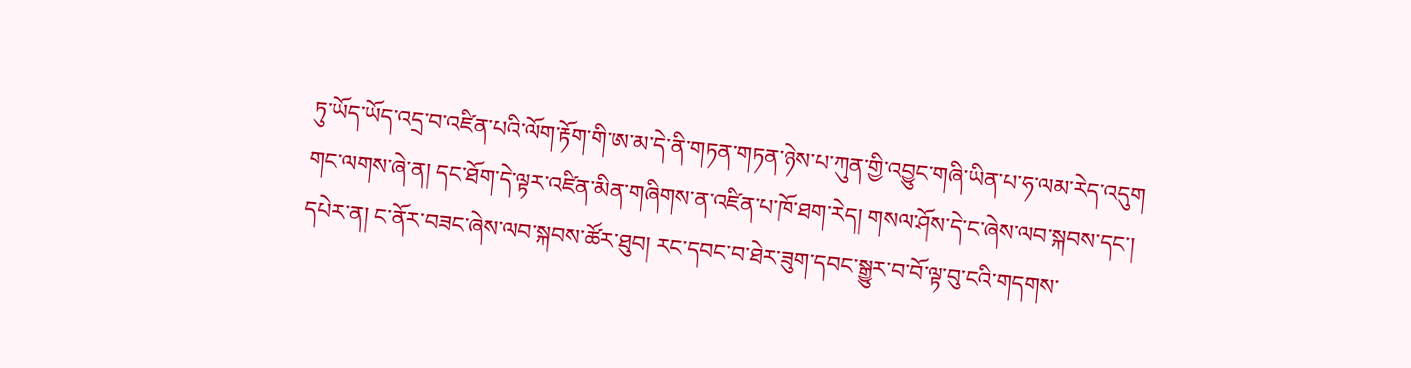ཏུ་ཡོད་ཡོད་འདྲ་བ་འཛིན་པའི་ལོག་རྟོག་གི་ཨ་མ་དེ་ནི་གཏན་གཏན་ཉེས་པ་ཀུན་གྱི་འབྱུང་གཞི་ཡིན་པ་ཧ་ལམ་རེད་འདུག
གང་ལགས་ཞེ་ན། དང་ཐོག་དེ་ལྟར་འཛིན་མིན་གཞིགས་ན་འཛིན་པ་ཁོ་ཐག་རེད། གསལ་ཤོས་དེ་ང་ཞེས་ལབ་སྐབས་དང་།
དཔེར་ན། ང་ནོར་བཟང་ཞེས་ལབ་སྐབས་ཚོར་ཐུབ། རང་དབང་བ་ཐེར་ཟུག་དབང་སྒྱུར་བ་བོ་ལྟ་བུ་ངའི་གདགས་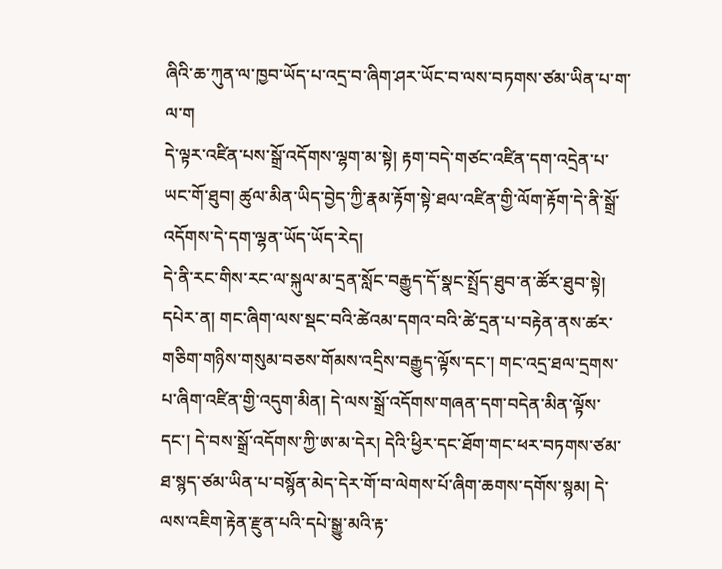ཞིའི་ཆ་ཀུན་ལ་ཁྱབ་ཡོད་པ་འདྲ་བ་ཞིག་ཤར་ཡོང་བ་ལས་བཏགས་ཙམ་ཡིན་པ་ག་ལ་ག
དེ་ལྟར་འཛིན་པས་སྒྲོ་འདོགས་ལྷག་མ་སྟེ། རྟག་བདེ་གཙང་འཛིན་དག་འདྲེན་པ་ཡང་གོ་ཐུབ། ཚུལ་མིན་ཡིད་བྱེད་ཀྱི་རྣམ་རྟོག་སྟེ་ཐལ་འཛིན་གྱི་ལོག་རྟོག་དེ་ནི་སྒྲོ་འདོགས་དེ་དག་ལྷན་ཡོད་ཡོད་རེད།
དེ་ནི་རང་གིས་རང་ལ་སྐུལ་མ་དྲན་སློང་བརྒྱུད་དོ་སྣང་སྤྲོད་ཐུབ་ན་ཚོར་ཐུབ་སྟེ། དཔེར་ན། གང་ཞིག་ལས་སྡང་བའི་ཚེའམ་དགའ་བའི་ཚེ་དྲན་པ་བརྟེན་ནས་ཚར་གཅིག་གཉིས་གསུམ་བཅས་གོམས་འདྲིས་བརྒྱུད་ལྟོས་དང་། གང་འདྲ་ཐལ་དྲགས་པ་ཞིག་འཛིན་གྱི་འདུག་མིན། དེ་ལས་སྒྲོ་འདོགས་གཞན་དག་བདེན་མིན་ལྟོས་དང་། དེ་བས་སྒྲོ་འདོགས་ཀྱི་ཨ་མ་དེར། དེའི་ཕྱིར་དང་ཐོག་གང་ཕར་བཏགས་ཙམ་ཐ་སྙད་ཙམ་ཡིན་པ་བསྙོན་མེད་དེར་གོ་བ་ལེགས་པོ་ཞིག་ཆགས་དགོས་སྙམ། དེ་ལས་འཇིག་རྟེན་རྫུན་པའི་དཔེ་སྒྱུ་མའི་རྟ་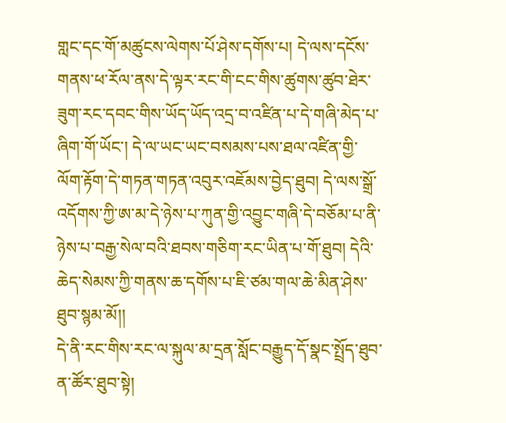གླང་དང་གོ་མཚུངས་ལེགས་པོ་ཤེས་དགོས་པ། དེ་ལས་དངོས་གནས་ཕ་རོལ་ནས་དེ་ལྟར་རང་གི་ངང་གིས་ཚུགས་ཚུབ་ཐེར་ཟུག་རང་དབང་གིས་ཡོད་ཡོད་འདྲ་བ་འཛིན་པ་དེ་གཞི་མེད་པ་ཞིག་གོ་ཡོང་། དེ་ལ་ཡང་ཡང་བསམས་པས་ཐལ་འཛིན་གྱི་ལོག་རྟོག་དེ་གཏན་གཏན་འབུར་འཇོམས་བྱེད་ཐུབ། དེ་ལས་སྒྲོ་འདོགས་ཀྱི་ཨ་མ་དེ་ཉེས་པ་ཀུན་གྱི་འབྱུང་གཞི་དེ་བཅོམ་པ་ནི་ཉེས་པ་བརྒྱ་སེལ་བའི་ཐབས་གཅིག་རང་ཡིན་པ་གོ་ཐུབ། དེའི་ཆེད་སེམས་ཀྱི་གནས་ཆ་དགོས་པ་ཇི་ཙམ་གལ་ཆེ་མིན་ཤེས་ཐུབ་སྙམ་མོ།།
དེ་ནི་རང་གིས་རང་ལ་སྐུལ་མ་དྲན་སློང་བརྒྱུད་དོ་སྣང་སྤྲོད་ཐུབ་ན་ཚོར་ཐུབ་སྟེ།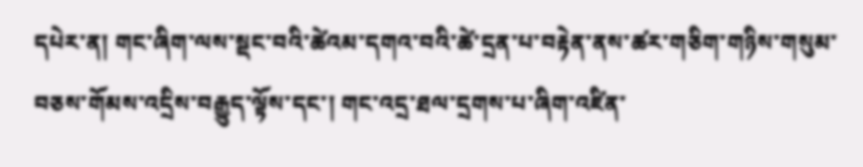དཔེར་ན། གང་ཞིག་ལས་སྡང་བའི་ཚེའམ་དགའ་བའི་ཚེ་དྲན་པ་བརྟེན་ནས་ཚར་གཅིག་གཉིས་གསུམ་བཅས་གོམས་འདྲིས་བརྒྱུད་ལྟོས་དང་། གང་འདྲ་ཐལ་དྲགས་པ་ཞིག་འཛིན་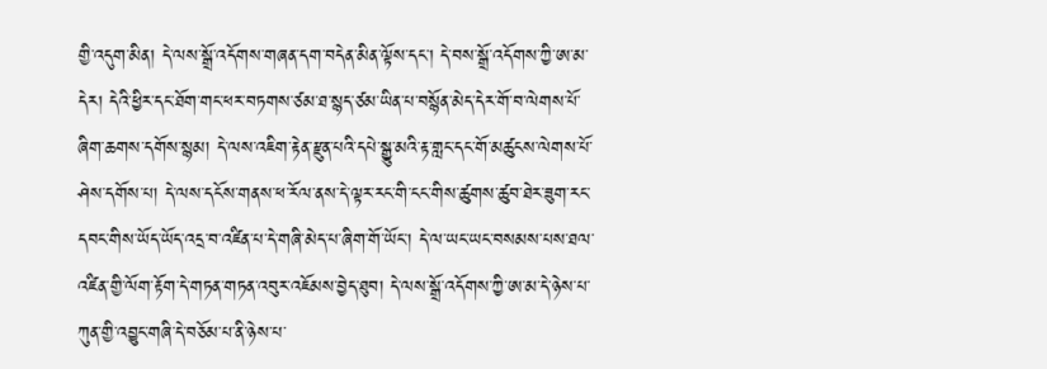གྱི་འདུག་མིན། དེ་ལས་སྒྲོ་འདོགས་གཞན་དག་བདེན་མིན་ལྟོས་དང་། དེ་བས་སྒྲོ་འདོགས་ཀྱི་ཨ་མ་དེར། དེའི་ཕྱིར་དང་ཐོག་གང་ཕར་བཏགས་ཙམ་ཐ་སྙད་ཙམ་ཡིན་པ་བསྙོན་མེད་དེར་གོ་བ་ལེགས་པོ་ཞིག་ཆགས་དགོས་སྙམ། དེ་ལས་འཇིག་རྟེན་རྫུན་པའི་དཔེ་སྒྱུ་མའི་རྟ་གླང་དང་གོ་མཚུངས་ལེགས་པོ་ཤེས་དགོས་པ། དེ་ལས་དངོས་གནས་ཕ་རོལ་ནས་དེ་ལྟར་རང་གི་ངང་གིས་ཚུགས་ཚུབ་ཐེར་ཟུག་རང་དབང་གིས་ཡོད་ཡོད་འདྲ་བ་འཛིན་པ་དེ་གཞི་མེད་པ་ཞིག་གོ་ཡོང་། དེ་ལ་ཡང་ཡང་བསམས་པས་ཐལ་འཛིན་གྱི་ལོག་རྟོག་དེ་གཏན་གཏན་འབུར་འཇོམས་བྱེད་ཐུབ། དེ་ལས་སྒྲོ་འདོགས་ཀྱི་ཨ་མ་དེ་ཉེས་པ་ཀུན་གྱི་འབྱུང་གཞི་དེ་བཅོམ་པ་ནི་ཉེས་པ་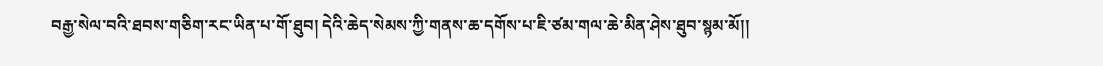བརྒྱ་སེལ་བའི་ཐབས་གཅིག་རང་ཡིན་པ་གོ་ཐུབ། དེའི་ཆེད་སེམས་ཀྱི་གནས་ཆ་དགོས་པ་ཇི་ཙམ་གལ་ཆེ་མིན་ཤེས་ཐུབ་སྙམ་མོ།།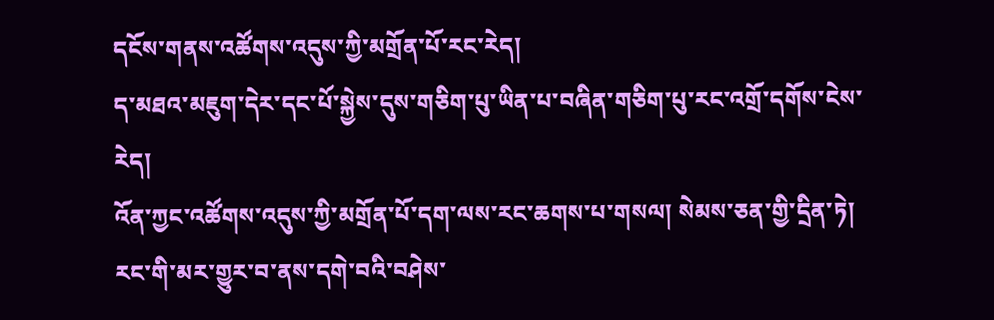དངོས་གནས་འཚོགས་འདུས་ཀྱི་མགྲོན་པོ་རང་རེད།
ད་མཐའ་མཇུག་དེར་དང་པོ་སྐྱེས་དུས་གཅིག་པུ་ཡིན་པ་བཞིན་གཅིག་པུ་རང་འགྲོ་དགོས་ངེས་རེད།
འོན་ཀྱང་འཚོགས་འདུས་ཀྱི་མགྲོན་པོ་དག་ལས་རང་ཆགས་པ་གསལ། སེམས་ཅན་གྱི་དྲིན་ཏེ། རང་གི་མར་གྱུར་བ་ནས་དགེ་བའི་བཤེས་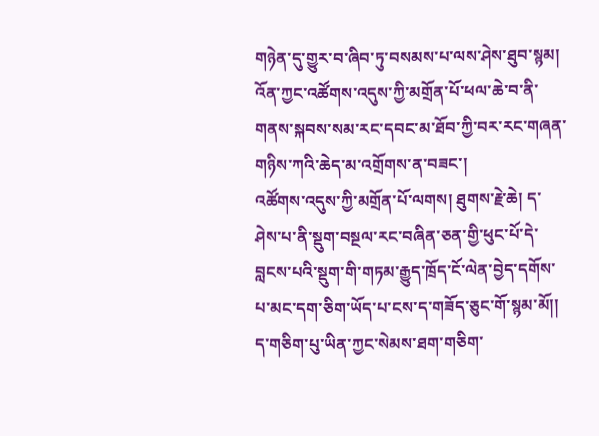གཉེན་དུ་གྱུར་བ་ཞིབ་ཏུ་བསམས་པ་ལས་ཤེས་ཐུབ་སྙམ།
འོན་ཀྱང་འཚོགས་འདུས་ཀྱི་མགྲོན་པོ་ཕལ་ཆེ་བ་ནི་གནས་སྐབས་སམ་རང་དབང་མ་ཐོབ་ཀྱི་བར་རང་གཞན་གཉིས་ཀའི་ཆེད་མ་འགྲོགས་ན་བཟང་།
འཚོགས་འདུས་ཀྱི་མགྲོན་པོ་ལགས། ཐུགས་རྗེ་ཆེ། ད་ཤེས་པ་ནི་སྡུག་བསྔལ་རང་བཞིན་ཅན་གྱི་ཕུང་པོ་དེ་བླངས་པའི་སྡུག་གི་གཏམ་རྒྱུད་ཁྲོད་ངོ་ལེན་བྱེད་དགོས་པ་མང་དག་ཅིག་ཡོད་པ་ངས་ད་གཟོད་ཅུང་གོ་སྙམ་མོ།།
ད་གཅིག་པུ་ཡིན་ཀྱང་སེམས་ཐག་གཅིག་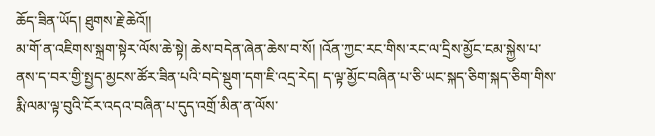ཆོད་ཟིན་ཡོད། ཐུགས་རྗེ་ཆེའོ།།
མ་གོ་ན་འཇིགས་སྐྲག་སྟེར་ལོས་ཆེ་སྟེ། ཆེས་བདེན་ཞེན་ཆེས་བ་སོ། །འོན་ཀྱང་རང་གིས་རང་ལ་དྲིས་མྱོང་ངམ་སྐྱེས་པ་ནས་ད་བར་གྱི་སྤྱད་མྱངས་ཚོར་ཟིན་པའི་བདེ་སྡུག་དག་ཇི་འདྲ་རེད། ད་ལྟ་མྱོང་བཞིན་པ་ཅི་ཡང་སྐད་ཅིག་སྐད་ཅིག་གིས་རྨི་ལམ་ལྟ་བུའི་ངོར་འདའ་བཞིན་པ་དུད་འགྲོ་མིན་ན་ལོས་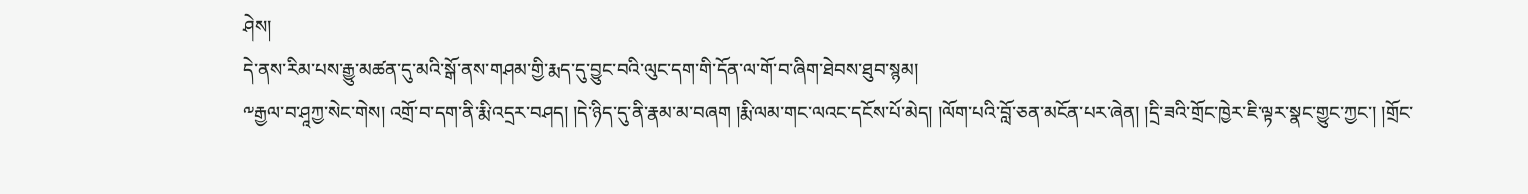ཤེས།
དེ་ནས་རིམ་པས་རྒྱུ་མཚན་དུ་མའི་སྒོ་ནས་གཤམ་གྱི་རྨད་དུ་བྱུང་བའི་ལུང་དག་གི་དོན་ལ་གོ་བ་ཞིག་ཐེབས་ཐུབ་སྙམ།
༸རྒྱལ་བ་ཤཱཀྱ་སེང་གེས། འགྲོ་བ་དག་ནི་རྨི་འདྲར་བཤད། །དེ་ཉིད་དུ་ནི་རྣམ་མ་བཞག །རྨི་ལམ་གང་ལའང་དངོས་པོ་མེད། །ལོག་པའི་བློ་ཅན་མངོན་པར་ཞེན། །དྲི་ཟའི་གྲོང་ཁྱེར་ཇི་ལྟར་སྣང་གྱུང་ཀྱང་། །གྲོང་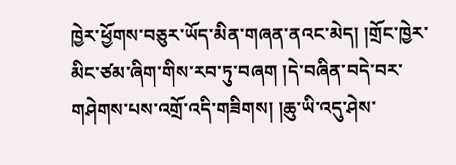ཁྱེར་ཕྱོགས་བཅུར་ཡོད་མིན་གཞན་ནའང་མེད། །གྲོང་ཁྱེར་མིང་ཙམ་ཞིག་གིས་རབ་ཏུ་བཞག །དེ་བཞིན་བདེ་བར་གཤེགས་པས་འགྲོ་འདི་གཟིགས། །ཆུ་ཡི་འདུ་ཤེས་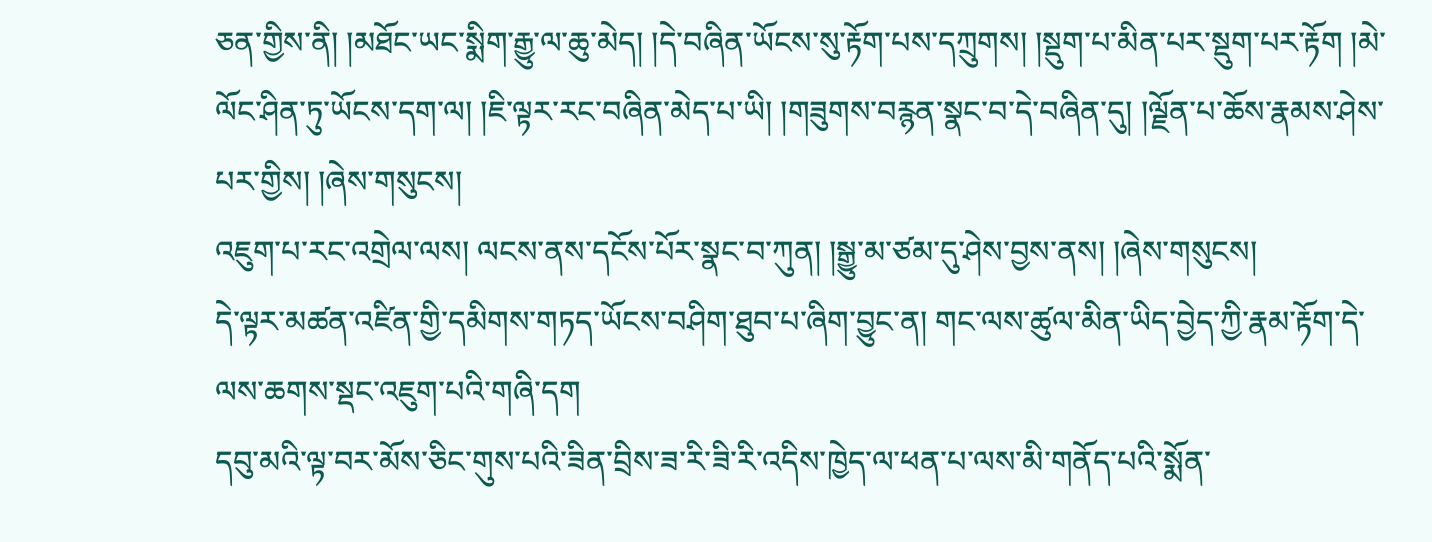ཅན་གྱིས་ནི། །མཐོང་ཡང་སྨིག་རྒྱུ་ལ་ཆུ་མེད། །དེ་བཞིན་ཡོངས་སུ་རྟོག་པས་དཀྲུགས། །སྡུག་པ་མིན་པར་སྡུག་པར་རྟོག །མེ་ལོང་ཤིན་ཏུ་ཡོངས་དག་ལ། །ཇི་ལྟར་རང་བཞིན་མེད་པ་ཡི། །གཟུགས་བརྙན་སྣང་བ་དེ་བཞིན་དུ། །ལྗོན་པ་ཆོས་རྣམས་ཤེས་པར་གྱིས། །ཞེས་གསུངས།
འཇུག་པ་རང་འགྲེལ་ལས། ལངས་ནས་དངོས་པོར་སྣང་བ་ཀུན། །སྒྱུ་མ་ཙམ་དུ་ཤེས་བྱས་ནས། །ཞེས་གསུངས།
དེ་ལྟར་མཚན་འཛིན་གྱི་དམིགས་གཏད་ཡོངས་བཤིག་ཐུབ་པ་ཞིག་བྱུང་ན། གང་ལས་ཚུལ་མིན་ཡིད་བྱེད་ཀྱི་རྣམ་རྟོག་དེ་ལས་ཆགས་སྡང་འཇུག་པའི་གཞི་དག
དབུ་མའི་ལྟ་བར་མོས་ཅིང་གུས་པའི་ཟིན་བྲིས་ཟ་རི་ཟི་རི་འདིས་ཁྱེད་ལ་ཕན་པ་ལས་མི་གནོད་པའི་སྨོན་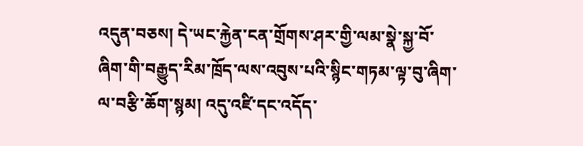འདུན་བཅས། དེ་ཡང་རྐྱེན་ངན་གྲོགས་ཤར་གྱི་ལམ་སྣེ་སྐྱ་བོ་ཞིག་གི་བརྒྱུད་རིམ་ཁྲོད་ལས་འབུས་པའི་སྙིང་གཏམ་ལྟ་བུ་ཞིག་ལ་བརྩི་ཆོག་སྙམ། འདུ་འཛི་དང་འདོད་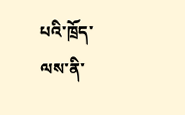པའི་ཁྲོད་ལས་ནི་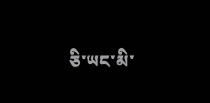ཅི་ཡང་མི་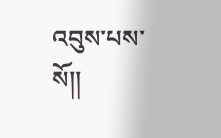འབུས་པས་སོ།།